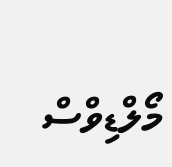މޯލްޑިވްސް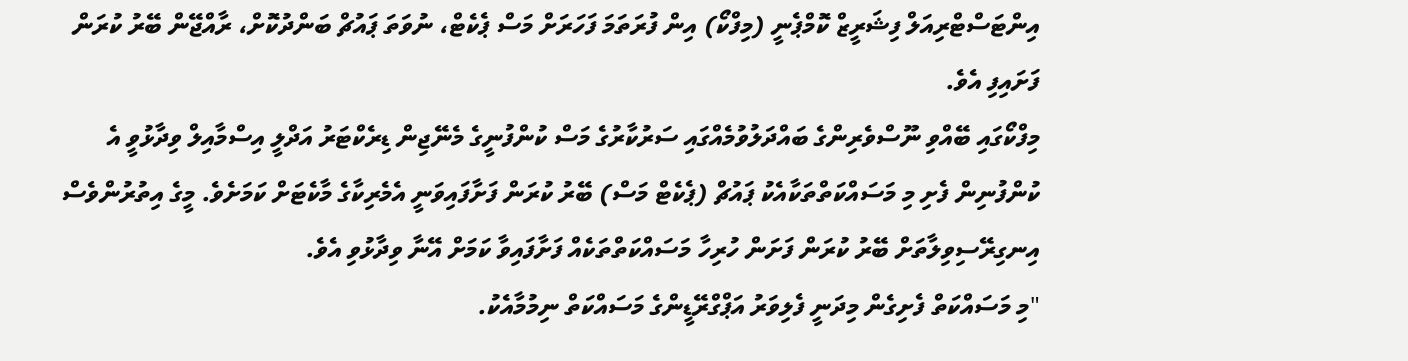އިންޓަސްޓްރިއަލް ފިޝަރީޒް ކޮމްޕެނީ (މިފްކޯ) އިން ފުރަތަމަ ފަހަރަށް މަސް ޕެކެޓް، ނުވަތަ ޕައުޗް ބަންދުކޮށް، ރާއްޖޭން ބޭރު ކުރަން ފަށައިފި އެވެ.
މިފްކޯގައި ބޭއްވި ނޫސްވެރިންގެ ބައްދަލުވުމެއްގައި ސަރުކާރުގެ މަސް ކުންފުނީގެ މެނޭޖިން ޑިރެކްޓަރު އަދްލީ އިސްމާއިލް ވިދާޅުވީ އެ ކުންފުނިން ފެށި މި މަސައްކަތްތަކާއެކު ޕައުޗް (ޕެކެޓް މަސް) ބޭރު ކުރަން ފަށާފައިވަނީ އެމެރިކާގެ މާކެޓަށް ކަމަށެވެ. މީގެ އިތުރުންވެސް އިނގިރޭސިވިލާތަށް ބޭރު ކުރަން ފަށަން ހުރިހާ މަސައްކަތްތަކެއް ފަށާފައިވާ ކަމަށް އޭނާ ވިދާޅުވި އެވެ.
"މި މަސައްކަތް ފެށިގެން މިދަނީ ފެލިވަރު އަޕްގްރޭޑީންގެ މަސައްކަތް ނިމުމާއެކު.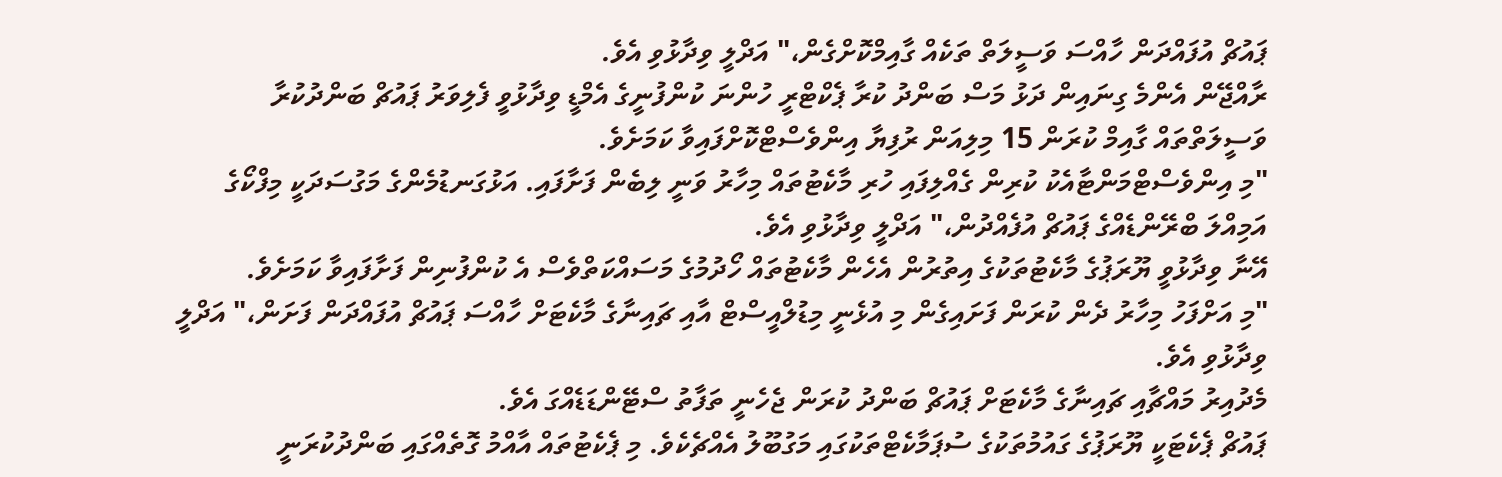ޕައުޗް އުފައްދަން ހާއްސަ ވަސީލަތް ތަކެއް ގާއިމްކޮށްގެން،" އަދްލީ ވިދާޅުވި އެވެ.
ރާއްޖޭން އެންމެ ގިނައިން ދަޅު މަސް ބަންދު ކުރާ ޕެކްޓްރީ ހުންނަ ކުންފުނީގެ އެމްޑީ ވިދާޅުވީ ފެލިވަރު ޕައުޗް ބަންދުކުރާ ވަސީލަތްތައް ގާއިމް ކުރަން 15 މިލިއަން ރުފިޔާ އިންވެސްޓްކޮށްފައިވާ ކަމަށެވެ.
"މި އިންވެސްޓްމަންޓާއެކު ކުރިން ގެއްލިފައި ހުރި މާކެޓުތައް މިހާރު ވަނީ ލިބެން ފަށާފައި. އަޅުގަނޑުމެންގެ މަގުސަދަކީ މިފްކޯގެ އަމިއްލަ ބްރޭންޑެއްގެ ޕައުޗް އުފެއްދުން،" އަދްލީ ވިދާޅުވި އެވެ.
އޭނާ ވިދާޅުވީ ޔޫރަޕުގެ މާކެޓުތަކުގެ އިތުރުން އެހެން މާކެޓުތައް ހޯދުމުގެ މަސައްކަތްވެސް އެ ކުންފުނިން ފަށާފައިވާ ކަމަށެވެ.
"މި އަށްފަހު މިހާރު ދެން ކުރަން ފަށައިގެން މި އުޅެނީ މިޑުލްއީސްޓް އާއި ޗައިނާގެ މާކެޓަށް ހާއްސަ ޕައުޗް އުފައްދަން ފަށަން،" އަދްލީ ވިދާޅުވި އެވެ.
މެދުއިރު މައްޗާއި ޗައިނާގެ މާކެޓަށް ޕައުޗް ބަންދު ކުރަން ޖެހެނީ ތަފާތު ސްޓޭންޑަޑެއްގަ އެވެ.
ޕައުޗް ޕެކެޓަކީ ޔޫރަޕުގެ ގައުމުތަކުގެ ސުޕަމާކެޓްތަކުގައި މަގުބޫލު އެއްޗެކެވެ. މި ޕެކެޓުތައް އާއްމު ގޮތެއްގައި ބަންދުކުރަނީ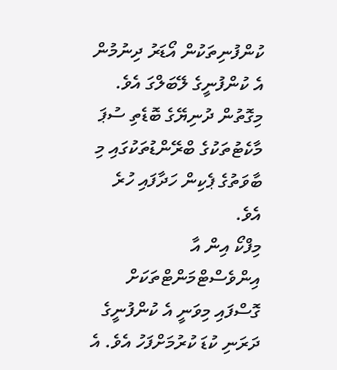ކުންފުނިތަކުން އޯޑަރު ދިނުމުން އެ ކުންފުނީގެ ލޭބަލްގަ އެވެ. މިގޮތުން ދުނިޔޭގެ ބޮޑެތި ސުޕަ މާކެޓުތަކުގެ ބްރޭންޑުތަކުގައި މި ބާވަތުގެ ޕެކިން ހަދާފައި ހުރެ އެވެ.
މިފްކޯ އިން އާ އިންވެސްޓްމަންޓްތަކަށް ގޮސްފައި މިވަނީ އެ ކުންފުނީގެ ދަރަނި ކުޑަ ކުރުމަށްފަހު އެވެ. އެ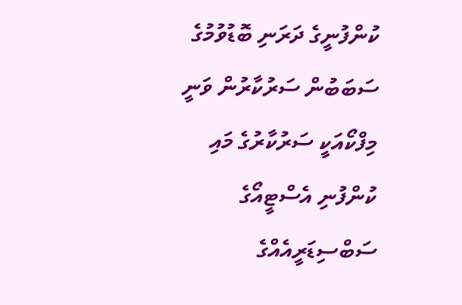ކުންފުނީގެ ދަރަނި ބޮޑުވުމުގެ ސަބަބުން ސަރުކާރުން ވަނީ މިފްކޯއަކީ ސަރުކާރުގެ މައި ކުންފުނި އެސްޓީއޯގެ ސަބްސިޑަރީއެއްގެ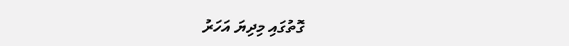ގޮތުގައި މިދިޔަ އަހަރު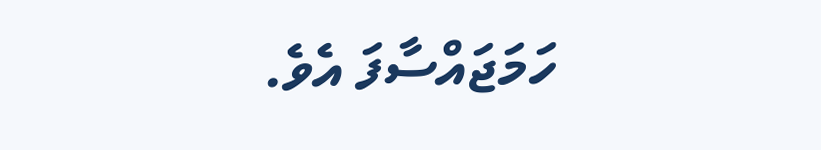ހަމަޖައްސާފަ އެވެ.